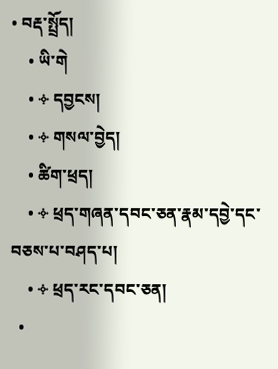• བརྡ་སྤྲོད།
    • ཡི་གེ
    • ༓ དབྱངས།
    • ༓ གསལ་བྱེད།
    • ཚིག་ཕྲད།
    • ༓ ཕྲད་གཞན་དབང་ཅན་རྣམ་དབྱེ་དང་བཅས་པ་བཤད་པ།
    • ༓ ཕྲད་རང་དབང་ཅན།
  •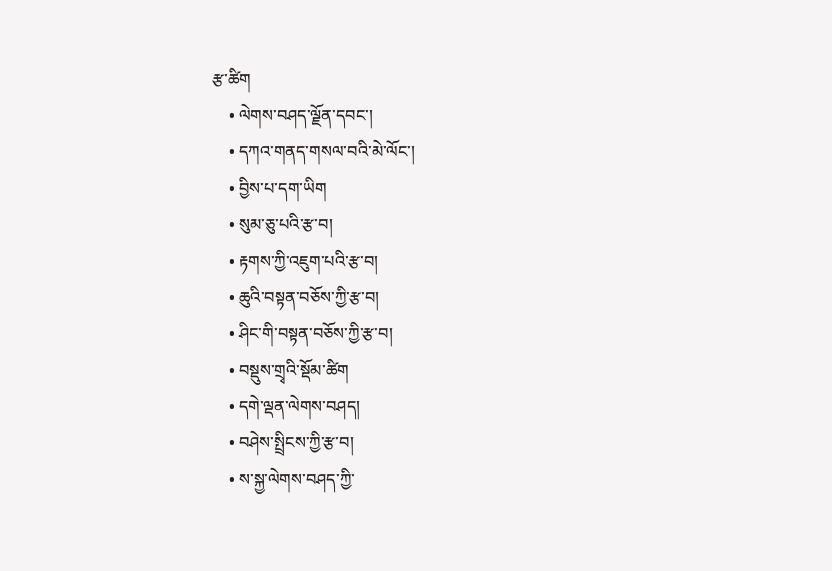རྩ་ཚིག
    • ལེགས་བཤད་ལྗོན་དབང་།
    • དཀའ་གནད་གསལ་བའི་མེ་ལོང་།
    • བྱིས་པ་དག་ཡིག
    • སུམ་ཅུ་པའི་རྩ་བ།
    • རྟགས་ཀྱི་འཇུག་པའི་རྩ་བ།
    • ཆུའི་བསྟན་བཅོས་ཀྱི་རྩ་བ།
    • ཤིང་གི་བསྟན་བཅོས་ཀྱི་རྩ་བ།
    • བསྡུས་གྲྭའི་སྡོམ་ཚིག
    • དགེ་ལྡན་ལེགས་བཤད།
    • བཤེས་སྤྲིངས་ཀྱི་རྩ་བ།
    • ས་སྐྱ་ལེགས་བཤད་ཀྱི་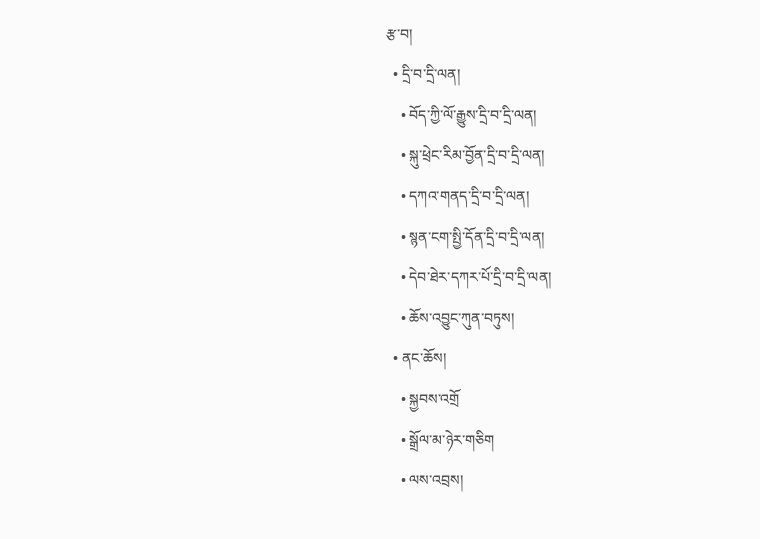རྩ་བ།
  • དྲི་བ་དྲི་ལན།
    • བོད་ཀྱི་ལོ་རྒྱུས་དྲི་བ་དྲི་ལན།
    • སྐུ་ཕྲེང་རིམ་བྱོན་དྲི་བ་དྲི་ལན།
    • དཀའ་གནད་དྲི་བ་དྲི་ལན།
    • སྙན་ངག་སྤྱི་དོན་དྲི་བ་དྲི་ལན།
    • དེབ་ཐེར་དཀར་པོ་དྲི་བ་དྲི་ལན།
    • ཆོས་འབྱུང་ཀུན་བཏུས།
  • ནང་ཆོས།
    • སྐྱབས་འགྲོ
    • སྒྲོལ་མ་ཉེར་གཅིག
    • ལས་འབྲས།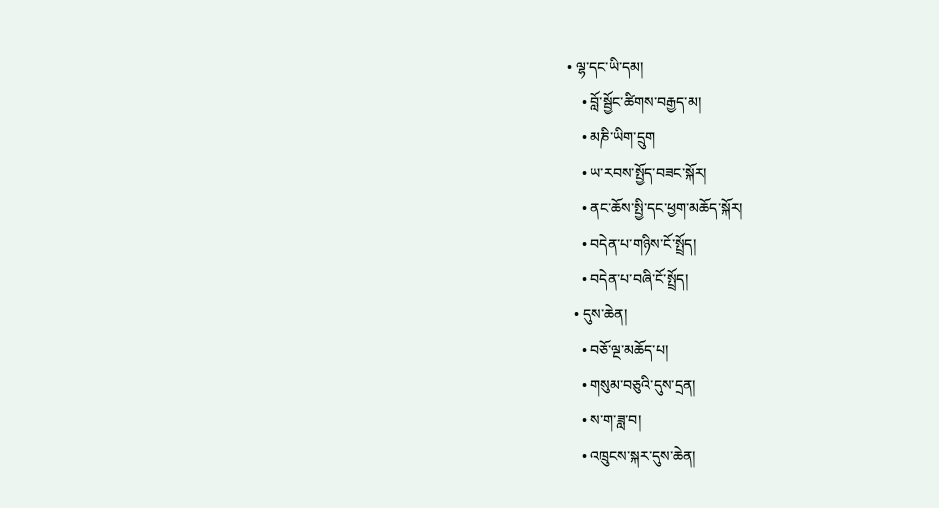• ལྷ་དང་ཡི་དམ།
    • བློ་སྦྱོང་ཚིགས་བརྒྱད་མ།
    • མཎི་ཡིག་དྲུག
    • ཡ་རབས་སྤྱོད་བཟང་སྐོར།
    • ནང་ཆོས་སྤྱི་དང་ཕྱག་མཆོད་སྐོར།
    • བདེན་པ་གཉིས་ངོ་སྤྲོད།
    • བདེན་པ་བཞི་ངོ་སྤྲོད།
  • དུས་ཆེན།
    • བཅོ་ལྔ་མཆོད་པ།
    • གསུམ་བཅུའི་དུས་དྲན།
    • ས་ག་ཟླ་བ།
    • འཁྲུངས་སྐར་དུས་ཆེན།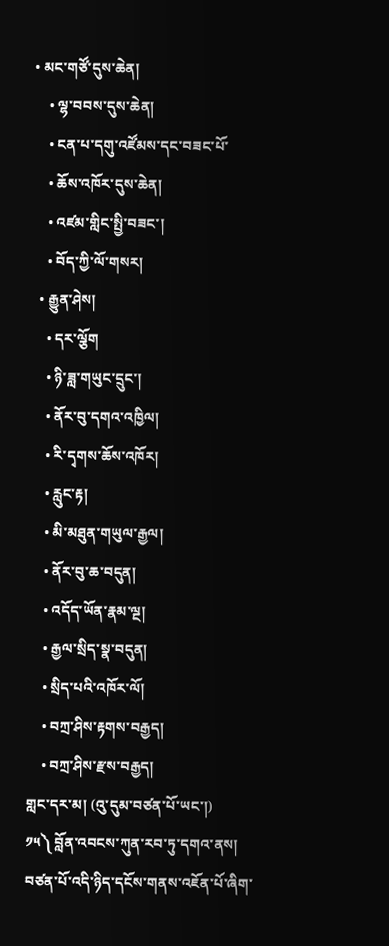• མང་གཙོ་དུས་ཆེན།
    • ལྷ་བབས་དུས་ཆེན།
    • ངན་པ་དགུ་འཛོམས་དང་བཟང་པོ་
    • ཆོས་འཁོར་དུས་ཆེན།
    • འཛམ་གླིང་སྤྱི་བཟང་།
    • བོད་ཀྱི་ལོ་གསར།
  • རྒྱུན་ཤེས།
    • དར་ལྕོག
    • ཉི་ཟླ་གཡུང་དྲུང་།
    • ནོར་བུ་དགའ་འཁྱིལ།
    • རི་དྭགས་ཆོས་འཁོར།
    • རླུང་རྟ།
    • མི་མཐུན་གཡུལ་རྒྱལ།
    • ནོར་བུ་ཆ་བདུན།
    • འདོད་ཡོན་རྣམ་ལྔ།
    • རྒྱལ་སྲིད་སྣ་བདུན།
    • སྲིད་པའི་འཁོར་ལོ།
    • བཀྲ་ཤིས་རྟགས་བརྒྱད།
    • བཀྲ་ཤིས་རྫས་བརྒྱད།
གླང་དར་མ། (འུ་དུམ་བཙན་པོ་ཡང་།)
༡༥༽ བློན་འབངས་ཀུན་རབ་ཏུ་དགའ་ནས། བཙན་པོ་འདི་ཉིད་དངོས་གནས་འཇོན་པོ་ཞིག་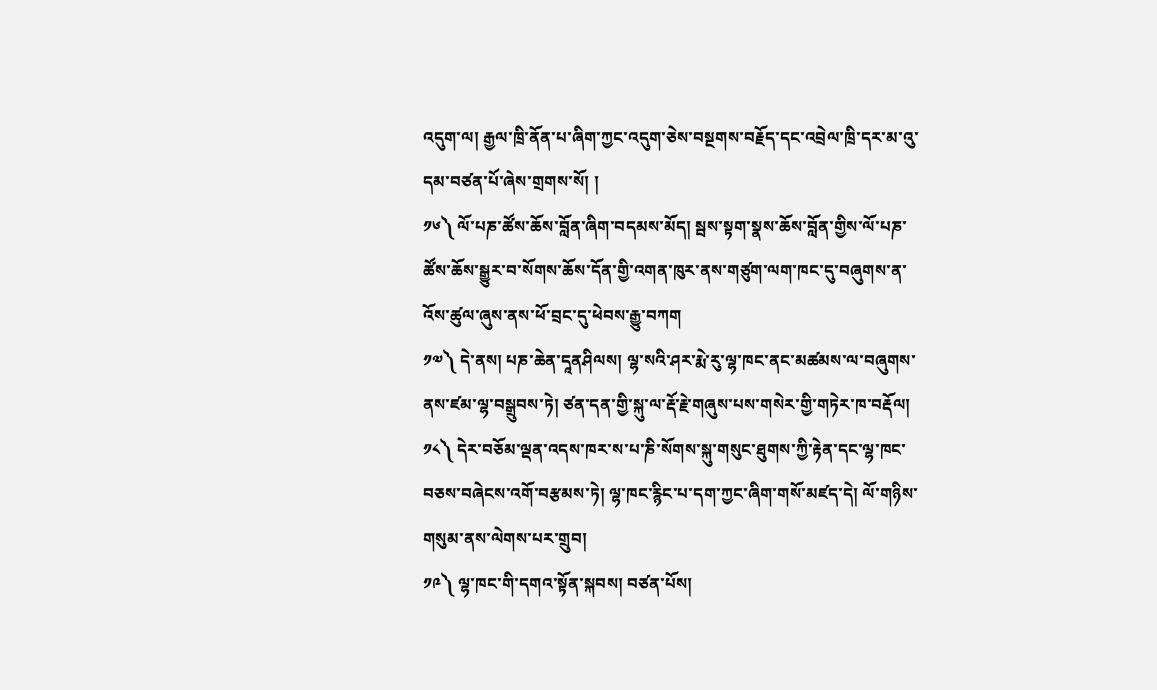འདུག་ལ། རྒྱལ་ཁྲི་ནོན་པ་ཞིག་ཀྱང་འདུག་ཅེས་བསྔགས་བརྗོད་དང་འབྲེལ་ཁྲི་དར་མ་འུ་དམ་བཙན་པོ་ཞེས་གྲགས་སོ། །
༡༦༽ ལོ་པཎ་ཚོས་ཆོས་བློན་ཞིག་བདམས་མོད། སྦས་སྟག་སྣས་ཆོས་བློན་གྱིས་ལོ་པཎ་ཚོས་ཆོས་སྒྱུར་བ་སོགས་ཆོས་དོན་གྱི་འགན་ཁུར་ནས་གཙུག་ལག་ཁང་དུ་བཞུགས་ན་འོས་ཚུལ་ཞུས་ནས་ཕོ་བྲང་དུ་ཕེབས་རྒྱུ་བཀག
༡༧༽ དེ་ནས། པཎ་ཆེན་དཱནཤིལས། ལྷ་སའི་ཤར་རྨེ་རུ་ལྷ་ཁང་ནང་མཚམས་ལ་བཞུགས་ནས་ཛམ་ལྷ་བསྒྲུབས་ཏེ། ཙན་དན་གྱི་སྐུ་ལ་རྡོ་རྗེ་གཞུས་པས་གསེར་གྱི་གཏེར་ཁ་བརྡོལ།
༡༨༽ དེར་བཅོམ་ལྡན་འདས་ཁར་ས་པ་ཎི་སོགས་སྐུ་གསུང་ཐུགས་ཀྱི་རྟེན་དང་ལྷ་ཁང་བཅས་བཞེངས་འགོ་བརྩམས་ཏེ། ལྷ་ཁང་རྙིང་པ་དག་ཀྱང་ཞིག་གསོ་མཛད་དེ། ལོ་གཉིས་གསུམ་ནས་ལེགས་པར་གྲུབ།
༡༩༽ ལྷ་ཁང་གི་དགའ་སྟོན་སྐབས། བཙན་པོས།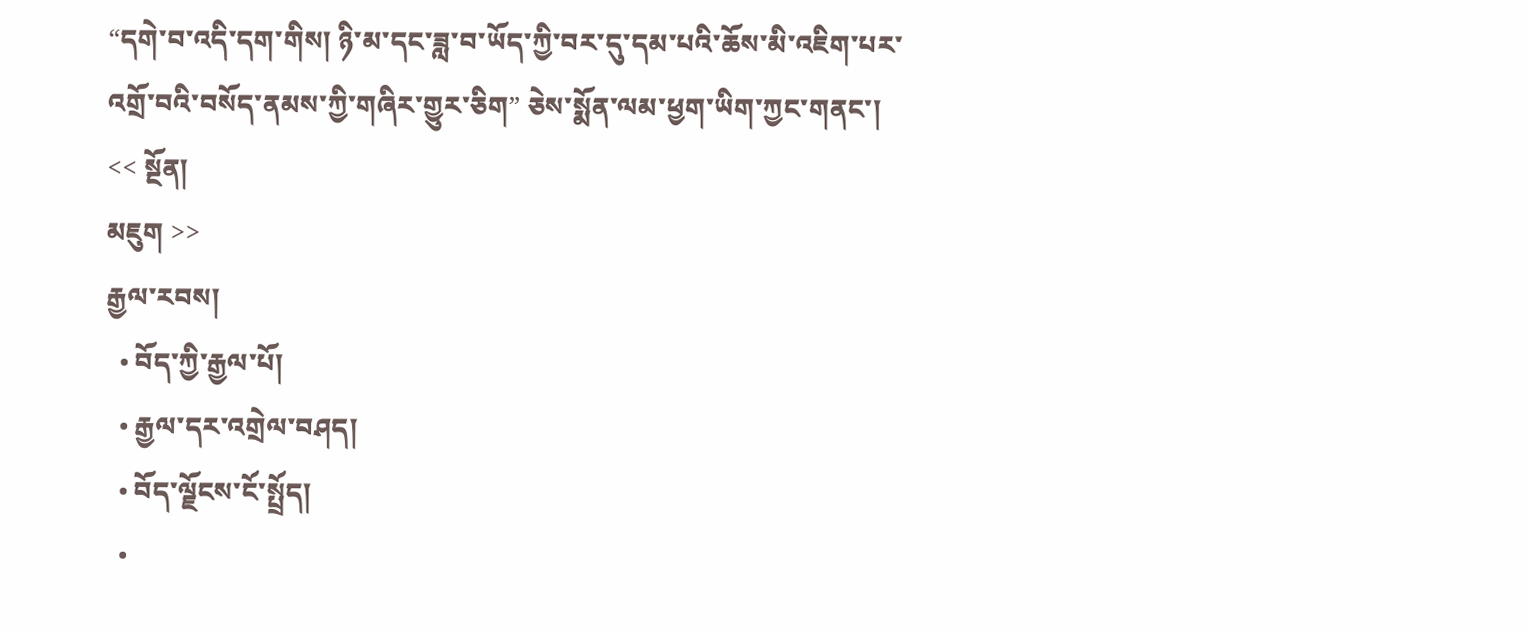“དགེ་བ་འདི་དག་གིས། ཉི་མ་དང་ཟླ་བ་ཡོད་ཀྱི་བར་དུ་དམ་པའི་ཆོས་མི་འཇིག་པར་འགྲོ་བའི་བསོད་ནམས་ཀྱི་གཞིར་གྱུར་ཅིག” ཅེས་སྨོན་ལམ་ཕྱག་ཡིག་ཀྱང་གནང་།
<< སྔོན།
མཇུག >>
རྒྱལ་རབས།
  • བོད་ཀྱི་རྒྱལ་པོ།
  • རྒྱལ་དར་འགྲེལ་བཤད།
  • བོད་ལྗོངས་ངོ་སྤྲོད།
  •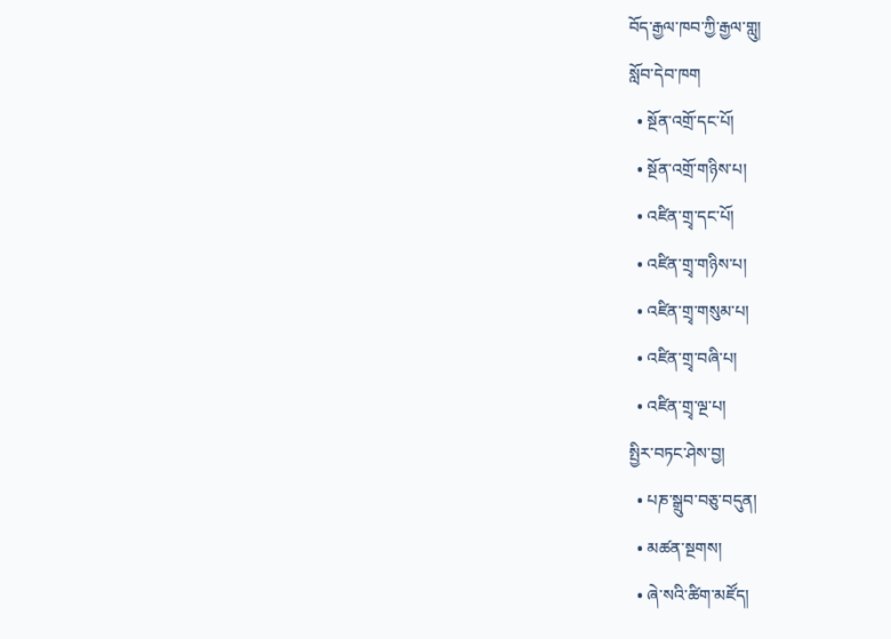བོད་རྒྱལ་ཁབ་ཀྱི་རྒྱལ་གླུ།
སློབ་དེབ་ཁག
  • སྔོན་འགྲོ་དང་པོ།
  • སྔོན་འགྲོ་གཉིས་པ།
  • འཛིན་གྲྭ་དང་པོ།
  • འཛིན་གྲྭ་གཉིས་པ།
  • འཛིན་གྲྭ་གསུམ་པ།
  • འཛིན་གྲྭ་བཞི་པ།
  • འཛིན་གྲྭ་ལྔ་པ།
སྤྱིར་བཏང་ཤེས་བྱ།
  • པཎ་སྒྲུབ་བཅུ་བདུན།
  • མཚན་སྔགས།
  • ཞེ་སའི་ཚིག་མཛོད།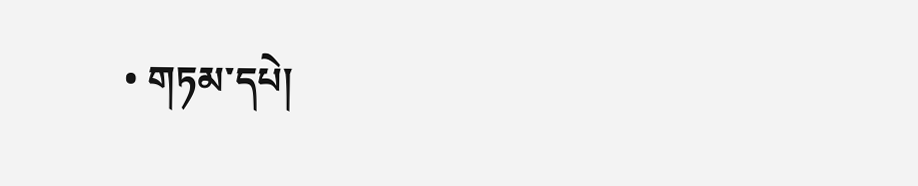• གཏམ་དཔེ།